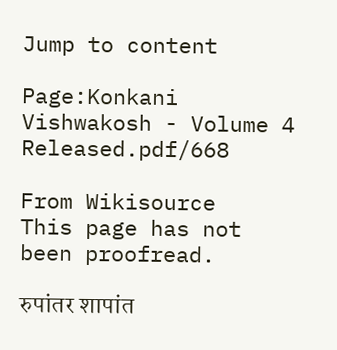Jump to content

Page:Konkani Vishwakosh - Volume 4 Released.pdf/668

From Wikisource
This page has not been proofread.

रुपांतर शापांत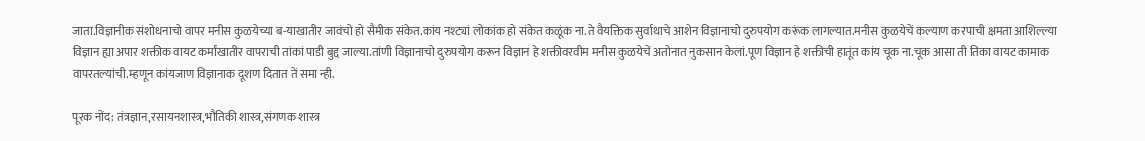जाता.विज्ञानीक संशोधनाचो वापर मनीस कुळयेच्या ब-याखातीर जावंचो हो सैमीक संकेत.कांय नश्ट्यां लोकांक हो संकेत कळूंक ना.ते वैयक्तिक सुर्वाथाचे आशेन विज्ञानाचो दुरुपयोग करूंक लागल्यात.मनीस कुळयेचें कल्याण करपाची क्षमता आशिल्ल्या विज्ञान ह्या अपार शक्तीक वायट कर्मांखातीर वापराची तांकां पाडी बुद्द जाल्या.तांणी विज्ञानाचो दुरुपयोग करून विज्ञान हे शक्तीवरवीम मनीस कुळयेचें अतोनात नुकसान केलां.पूण विज्ञान हे शक्तीची हातूंत कांय चूक ना.चूक आसा ती तिका वायट कामाक वापरतल्यांची.म्हणून कांयजाण विज्ञानाक दूशण दितात तें समा न्ही.

पूरक नोंद: तंत्रज्ञान,रसायनशास्त्र,भौतिकी शास्त्र,संगणक शास्त्र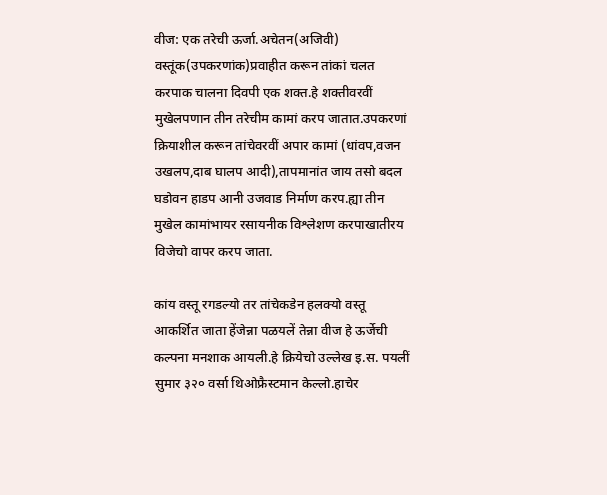वीज: एक तरेची ऊर्जा.अचेतन(अजिवी) वस्तूंक(उपकरणांक)प्रवाहीत करून तांकां चलत करपाक चालना दिवपी एक शक्त.हे शक्तीवरवीं मुखेलपणान तीन तरेचीम कामां करप जातात.उपकरणां क्रियाशील करून तांचेवरवीं अपार कामां (धांवप,वजन उखलप,दाब घालप आदी),तापमानांत जाय तसो बदल घडोवन हाडप आनी उजवाड निर्माण करप.ह्या तीन मुखेल कामांभायर रसायनीक विश्लेशण करपाखातीरय विजेचो वापर करप जाता.

कांय वस्तू रगडल्यो तर तांचेकडेन हलक्यो वस्तू आकर्शित जाता हेंजेन्ना पळयलें तेन्ना वीज हे ऊर्जेची कल्पना मनशाक आयली.हे क्रियेचो उल्लेख इ.स. पयलीं सुमार ३२० वर्सा थिओफ्रैस्टमान केल्लो.हाचेर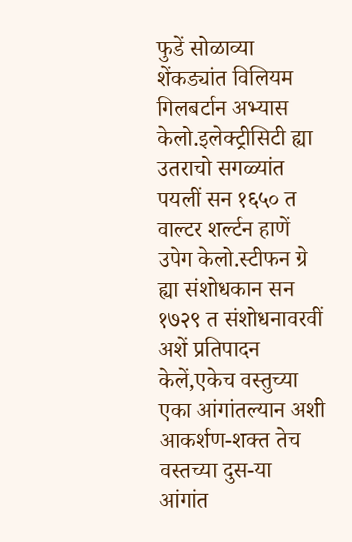फुडें सोळाव्या शेंकड्यांत विलियम गिलबर्टान अभ्यास केलो.इलेक्ट्रीसिटी ह्या उतराचो सगळ्यांत पयलीं सन १६५० त वाल्टर शर्ल्टन हाणें उपेग केलो.स्टीफन ग्रे ह्या संशोधकान सन १७२९ त संशोधनावरवीं अशें प्रतिपादन केलें,एकेच वस्तुच्या एका आंगांतल्यान अशी आकर्शण-शक्त तेच वस्तच्या दुस-या आंगांत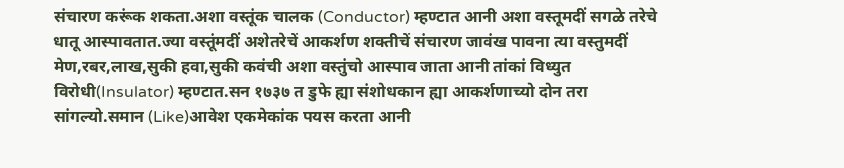संचारण करूंक शकता.अशा वस्तूंक चालक (Conductor) म्हण्टात आनी अशा वस्तूमदीं सगळे तरेचे धातू आस्पावतात.ज्या वस्तूंमदीं अशेतरेचें आकर्शण शक्तीचें संचारण जावंख पावना त्या वस्तुमदीं मेण,रबर,लाख,सुकी हवा,सुकी कवंची अशा वस्तुंचो आस्पाव जाता आनी तांकां विध्युत विरोधी(Insulator) म्हण्टात.सन १७३७ त डुफे ह्या संशोधकान ह्या आकर्शणाच्यो दोन तरा सांगल्यो.समान (Like)आवेश एकमेकांक पयस करता आनी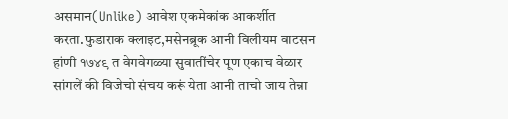असमान(Unlike) आवेश एकमेकांक आकर्शीत करता.फुडाराक क्लाइट,मसेनब्रूक आनी विलीयम वाटसन हांणी १७४९ त वेगवेगळ्या सुवातींचेर पूण एकाच वेळार सांगलें की विजेचो संचय करूं येता आनी ताचो जाय तेन्ना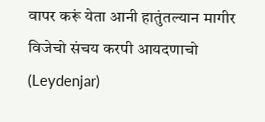वापर करूं येता आनी हातुंतल्यान मागीर विजेचो संचय करपी आयदणाचो (Leydenjar)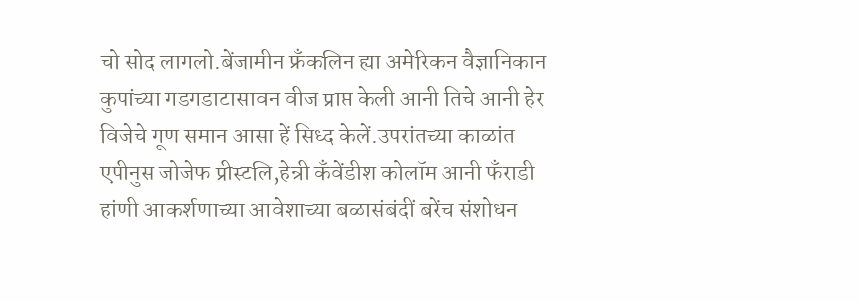चो सोद लागलो.बेंजामीन फ्रँकलिन ह्या अमेरिकन वैज्ञानिकान कुपांच्या गडगडाटासावन वीज प्राप्त केली आनी तिचे आनी हेर विजेचे गूण समान आसा हें सिध्द केलें.उपरांतच्या काळांत एपीनुस जोजेफ प्रीस्टलि,हेन्री कँवेंडीश कोलॉम आनी फँराडी हांणी आकर्शणाच्या आवेशाच्या बळासंबंदीं बरेंच संशोधन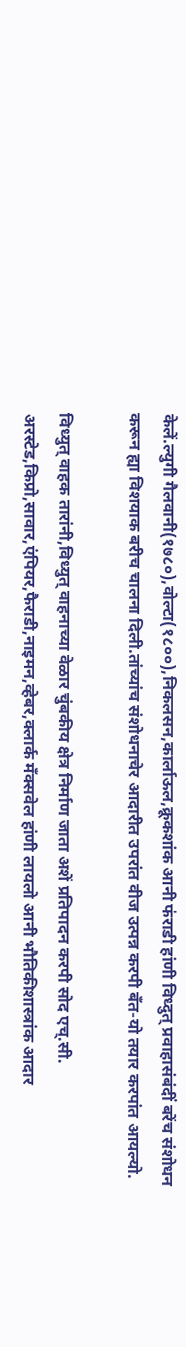केलें.ल्युगी गैलवानी(१७८०),वोल्टा(१८००),निकलसन,कार्लाऊल,क्रूकशांक आनी फ॑राडी हांणी विध्दुत् प्रवाहासंबंदीं बरेंच संशोधन करून ह्या विशयाक बरीच चालना दिली.तांच्यांच संशोधनाचेर आदारीत उपरांत वीज उत्पन्न करपी बँत-यो तयार करपांत आयल्यो.

विध्युत् वाहक तारांनी,विध्युत् वाहनाच्या वेळार चुंबकीय क्षेत्र निर्माण जाता अशें प्रतिपादन करपी सोद एच्.सी. अरस्टेड,किप्रो,सावार,एंपियर,फैराडी,नाइमन,व्हेबर,क्लार्क मँक्सवेल हांणी लायलो आनी भौतिकीशास्त्रांक आदार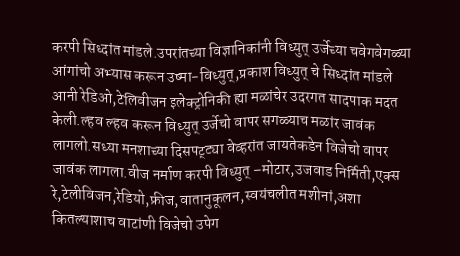करपी सिध्दांत मांडले.उपरांतच्या विज्ञानिकांनी विध्युत् उर्जेच्या चवेगवेगळ्या आंगांचो अभ्यास करून उष्मा-विध्युत्,प्रकाश विध्युत् चे सिध्दांत मांडले आनी रेडिओ,टेलिवीजन इलेक्ट्रोनिकी ह्या मळांचेर उदरगत सादपाक मदत केली.ल्हव ल्हव करून विध्युत् उर्जेचो वापर सगळ्याच मळांर जावंक लागलो.सध्या मनशाच्या दिसपट्ट्या वेव्हरांत जायतेकडेन विजेचो वापर जावंक लागला.वीज नर्माण करपी विध्युत् –मोटार,उजवाड निर्मिती,एक्स रे,टेलीविजन,रेडियो,फ्रीज,वातानुकूलन,स्वयंचलीत मशीनां,अशा कितल्याशाच वाटांणी विजेचो उपेग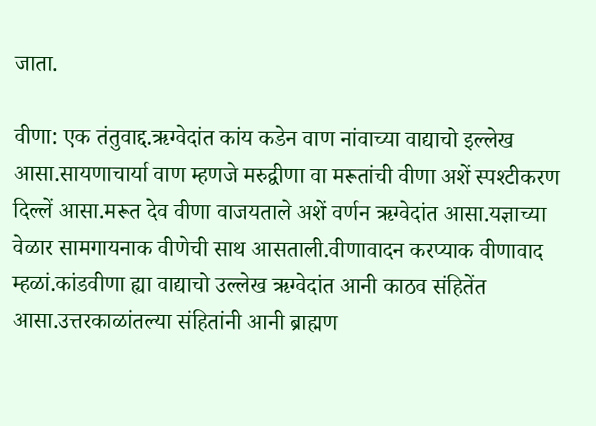जाता.

वीणा: एक तंतुवाद्द.ऋग्वेदांत कांय कडेन वाण नांवाच्या वाद्याचो इल्लेख आसा.सायणाचार्या वाण म्हणजे मरुद्वीणा वा मरूतांची वीणा अशें स्पश्टीकरण दिल्लें आसा.मरूत देव वीणा वाजयताले अशें वर्णन ऋग्वेदांत आसा.यज्ञाच्या वेळार सामगायनाक वीणेची साथ आसताली.वीणावादन करप्याक वीणावाद म्हळां.कांडवीणा ह्या वाद्याचो उल्लेख ऋग्वेदांत आनी काठव संहितेंत आसा.उत्तरकाळांतल्या संहितांनी आनी ब्राह्मण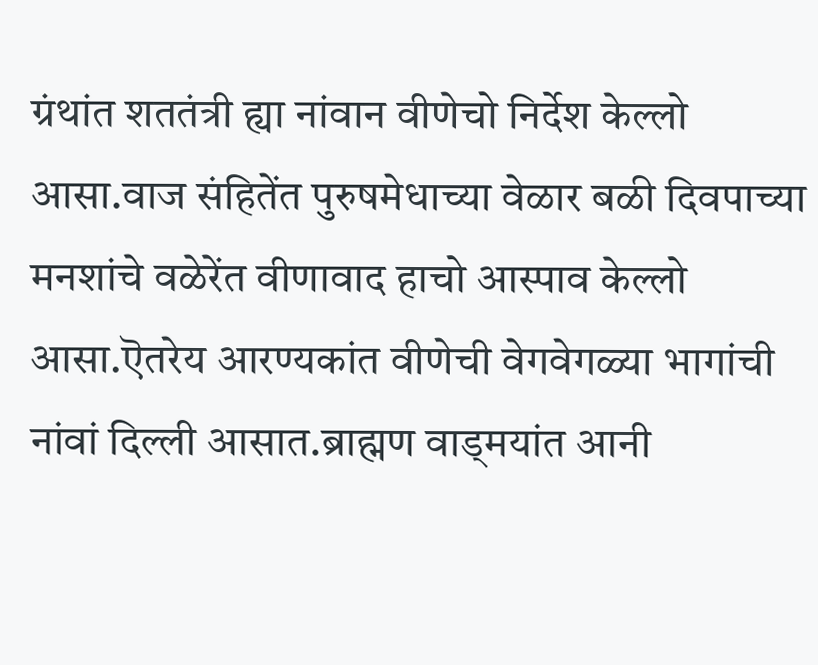ग्रंथांत शततंत्री ह्या नांवान वीणेचो निर्देश केल्लो आसा.वाज संहितेंत पुरुषमेधाच्या वेळार बळी दिवपाच्या मनशांचे वळेरेंत वीणावाद हाचो आस्पाव केल्लो आसा.ऎतरेय आरण्यकांत वीणेची वेगवेगळ्या भागांची नांवां दिल्ली आसात.ब्राह्मण वाड्मयांत आनी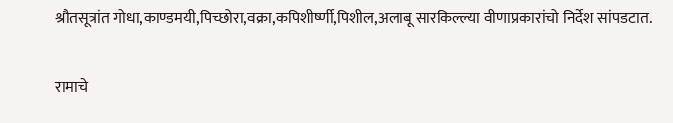श्रौतसूत्रांत गोधा,काण्डमयी,पिच्छोरा,वक्रा,कपिशीर्ष्णी,पिशील,अलाबू सारकिल्ल्या वीणाप्रकारांचो निर्देश सांपडटात.

रामाचे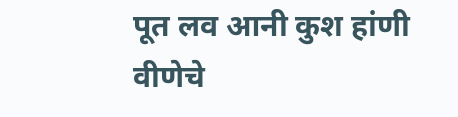पूत लव आनी कुश हांणी वीणेचे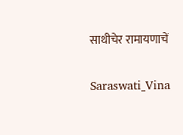साथीचेर रामायणाचें

Saraswati_Vina